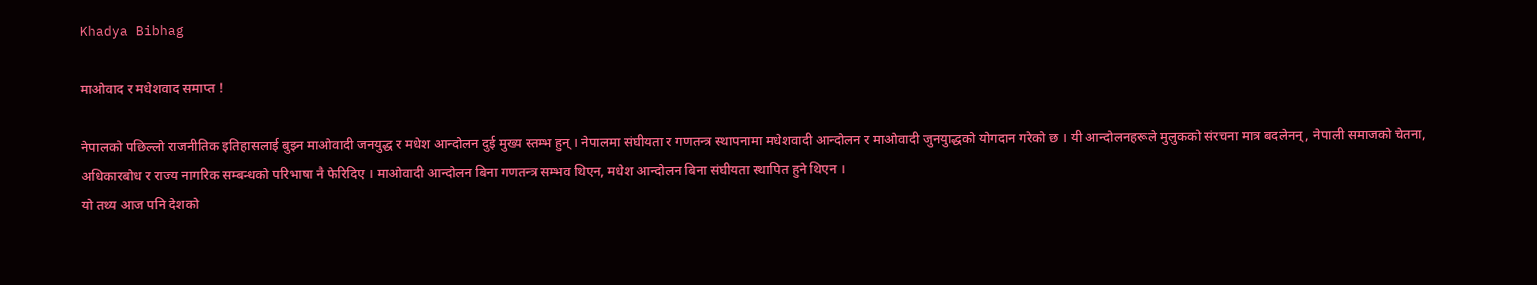Khadya Bibhag

माओवाद र मधेशवाद समाप्त !

नेपालको पछिल्लो राजनीतिक इतिहासलाई बुझ्न माओवादी जनयुद्ध र मधेश आन्दोलन दुई मुख्य स्तम्भ हुन् । नेपालमा संघीयता र गणतन्त्र स्थापनामा मधेशवादी आन्दोलन र माओवादी जुनयुाद्धको योगदान गरेको छ । यी आन्दोलनहरूले मुलुकको संरचना मात्र बदलेनन्, नेपाली समाजको चेतना, अधिकारबोध र राज्य नागरिक सम्बन्धको परिभाषा नै फेरिदिए । माओवादी आन्दोलन बिना गणतन्त्र सम्भव थिएन, मधेश आन्दोलन बिना संघीयता स्थापित हुने थिएन ।
यो तथ्य आज पनि देशको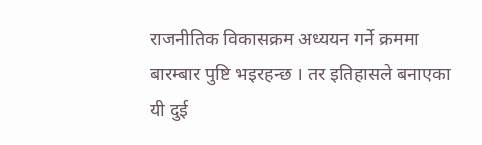राजनीतिक विकासक्रम अध्ययन गर्ने क्रममा बारम्बार पुष्टि भइरहन्छ । तर इतिहासले बनाएका यी दुई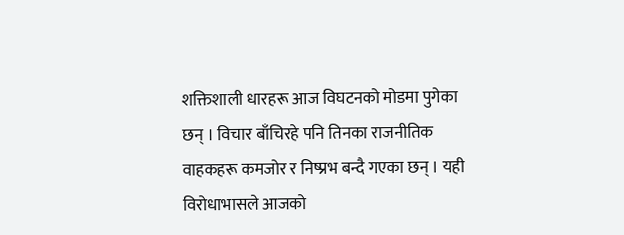शक्तिशाली धारहरू आज विघटनको मोडमा पुगेका छन् । विचार बाँचिरहे पनि तिनका राजनीतिक वाहकहरू कमजोर र निष्प्रभ बन्दै गएका छन् । यही विरोधाभासले आजको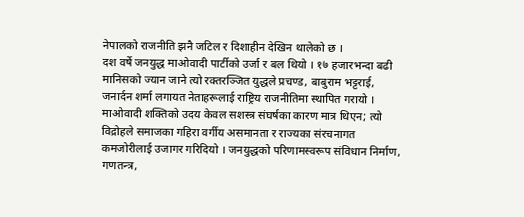नेपालको राजनीति झनै जटिल र दिशाहीन देखिन थालेको छ ।
दश वर्षे जनयुद्ध माओवादी पार्टीको उर्जा र बल थियो । १७ हजारभन्दा बढी मानिसको ज्यान जाने त्यो रक्तरञ्जित युद्धले प्रचण्ड, बाबुराम भट्टराई, जनार्दन शर्मा लगायत नेताहरूलाई राष्ट्रिय राजनीतिमा स्थापित गरायो । माओवादी शक्तिको उदय केवल सशस्त्र संघर्षका कारण मात्र थिएन; त्यो विद्रोहले समाजका गहिरा वर्गीय असमानता र राज्यका संरचनागत कमजोरीलाई उजागर गरिदियो । जनयुद्धको परिणामस्वरूप संविधान निर्माण, गणतन्त्र,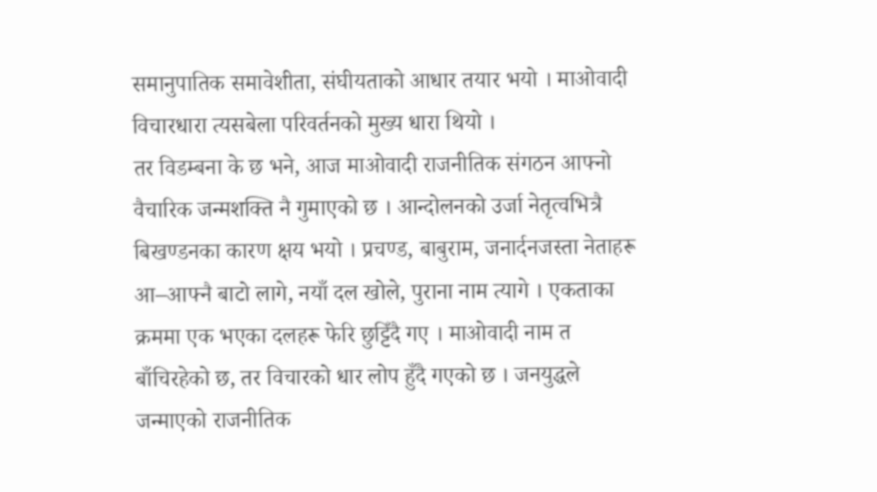समानुपातिक समावेशीता, संघीयताको आधार तयार भयो । माओवादी विचारधारा त्यसबेला परिवर्तनको मुख्य धारा थियो ।
तर विडम्बना के छ भने, आज माओवादी राजनीतिक संगठन आफ्नो वैचारिक जन्मशक्ति नै गुमाएको छ । आन्दोलनको उर्जा नेतृत्वभित्रै बिखण्डनका कारण क्षय भयो । प्रचण्ड, बाबुराम, जनार्दनजस्ता नेताहरू आ–आफ्नै बाटो लागे, नयाँ दल खोले, पुराना नाम त्यागे । एकताका क्रममा एक भएका दलहरू फेरि छुट्टिँदै गए । माओवादी नाम त बाँचिरहेको छ, तर विचारको धार लोप हुँदै गएको छ । जनयुद्धले जन्माएको राजनीतिक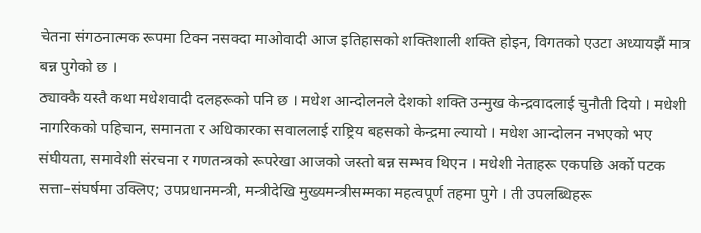चेतना संगठनात्मक रूपमा टिक्न नसक्दा माओवादी आज इतिहासको शक्तिशाली शक्ति होइन, विगतको एउटा अध्यायझैं मात्र बन्न पुगेको छ ।
ठ्याक्कै यस्तै कथा मधेशवादी दलहरूको पनि छ । मधेश आन्दोलनले देशको शक्ति उन्मुख केन्द्रवादलाई चुनौती दियो । मधेशी नागरिकको पहिचान, समानता र अधिकारका सवाललाई राष्ट्रिय बहसको केन्द्रमा ल्यायो । मधेश आन्दोलन नभएको भए संघीयता, समावेशी संरचना र गणतन्त्रको रूपरेखा आजको जस्तो बन्न सम्भव थिएन । मधेशी नेताहरू एकपछि अर्को पटक सत्ता–संघर्षमा उक्लिए; उपप्रधानमन्त्री, मन्त्रीदेखि मुख्यमन्त्रीसम्मका महत्वपूर्ण तहमा पुगे । ती उपलब्धिहरू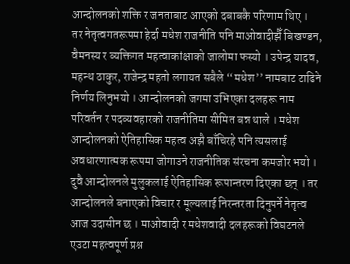आन्दोलनको शक्ति र जनताबाट आएको दबाबकै परिणाम थिए ।
तर नेतृत्वगतरूपमा हेर्दा मधेश राजनीति पनि माओवादीझैँ बिखण्डन, वैमनस्य र व्यक्तिगत महत्वाकांक्षाको जालोमा फस्यो । उपेन्द्र यादव, महन्थ ठाकुर, राजेन्द्र महतो लगायत सबैले ‘‘मधेश’’ नामबाट टाढिने निर्णय लिनुभयो । आन्दोलनको जगमा उभिएका दलहरू नाम परिवर्तन र पदव्यवहारको राजनीतिमा सीमित बन्न थाले । मधेश आन्दोलनको ऐतिहासिक महत्व अझै बाँचिरहे पनि त्यसलाई अवधारणात्मक रूपमा जोगाउने राजनीतिक संरचना कमजोर भयो ।
दुवै आन्दोलनले मुलुकलाई ऐतिहासिक रूपान्तरण दिएका छन् । तर आन्दोलनले बनाएको विचार र मूल्यलाई निरन्तरता दिनुपर्ने नेतृत्व आज उदासीन छ । माओवादी र मधेशवादी दलहरूको विघटनले एउटा महत्वपूर्ण प्रश्न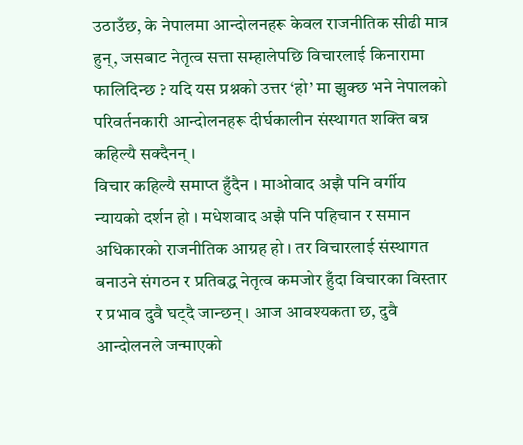उठाउँछ, के नेपालमा आन्दोलनहरू केवल राजनीतिक सीढी मात्र हुन्, जसबाट नेतृत्व सत्ता सम्हालेपछि विचारलाई किनारामा फालिदिन्छ ? यदि यस प्रश्नको उत्तर ‘हो’ मा झुक्छ भने नेपालको परिवर्तनकारी आन्दोलनहरू दीर्घकालीन संस्थागत शक्ति बन्न कहिल्यै सक्दैनन् ।
विचार कहिल्यै समाप्त हुँदैन । माओवाद अझै पनि वर्गीय न्यायको दर्शन हो । मधेशवाद अझै पनि पहिचान र समान अधिकारको राजनीतिक आग्रह हो । तर विचारलाई संस्थागत बनाउने संगठन र प्रतिबद्ध नेतृत्व कमजोर हुँदा विचारका विस्तार र प्रभाव दुवै घट्दै जान्छन् । आज आवश्यकता छ, दुवै आन्दोलनले जन्माएको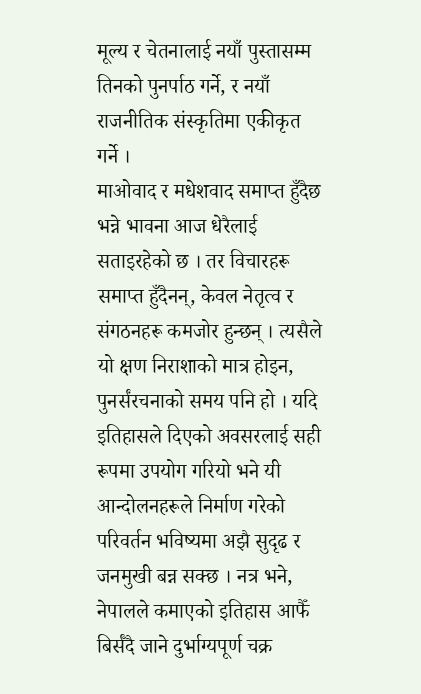मूल्य र चेतनालाई नयाँ पुस्तासम्म तिनको पुनर्पाठ गर्ने, र नयाँ राजनीतिक संस्कृतिमा एकीकृत गर्ने ।
माओवाद र मधेशवाद समाप्त हुँदैछ भन्ने भावना आज धेरैलाई सताइरहेको छ । तर विचारहरू समाप्त हुँदैनन्, केवल नेतृत्व र संगठनहरू कमजोर हुन्छन् । त्यसैले यो क्षण निराशाको मात्र होइन, पुनर्संरचनाको समय पनि हो । यदि इतिहासले दिएको अवसरलाई सही रूपमा उपयोग गरियो भने यी आन्दोलनहरूले निर्माण गरेको परिवर्तन भविष्यमा अझै सुदृढ र जनमुखी बन्न सक्छ । नत्र भने, नेपालले कमाएको इतिहास आफैँ बिर्सँदै जाने दुर्भाग्यपूर्ण चक्र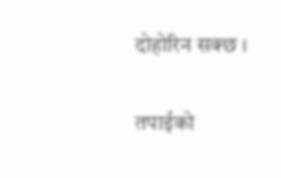दोहोरिन सक्छ ।

तपाईको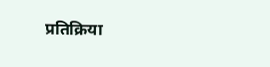प्रतिक्रिया